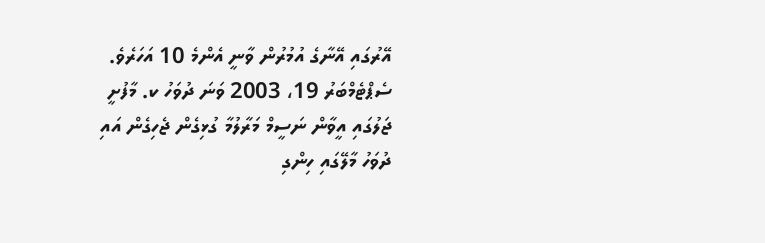އޭރުގައި އޭނާގެ އުމުރުން ވާނީ އެންމެ 10 އަހަރެވެ. ސެޕްޓެމްބަރު 19، 2003 ވަނަ ދުވަހު ކ. މާފުށީ ޖަލުގައި އީވާން ނަސީމް މަރާލުމާ ގުޅިގެން ޖެހިގެން އައި ދުވަހު މާލޭގައި ހިންގި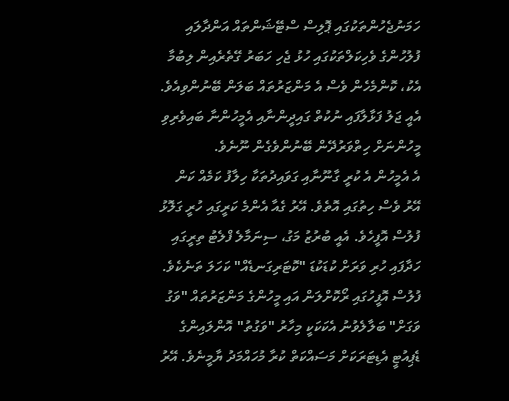ހަމަނުޖެހުންތަކުގައި ޕޮލިސް ސްޓޭޝަންތައް އަންދާލައި ފުލުހުންގެ ވެހިކަލްތަކުގައި ހުޅު ޖެހި ހަބަރު ގޭތެރެއިން ލިބުމާ އެކު، ކޮންމެހެން ވެސް އެ މަންޒަރުތައް ބަލަން ބޭނުންވިއެވެ. އެއީ ޖަލު ފަޅާލާފައި ނުކުތް ގައިދީންނާއި އެމީހުންނާ ބައިވެރިވި މީހުންނަށް ހިތްވަރުދޭން ބޭނުންވެގެން ނޫނެވެ.
އެ އެމީހުން އެ ކުރީ ގާނޫނާއި ގަވައިދުތަކާ ހިލާފު ކަމެއް ކަން އޭރު ވެސް ހިތުގައި އޮތެވެ. އޭރު ގެއާ އެންމެ ކަރީގައި ހުރީ ގަލޮޅު ފުލުސް އޮފީހެވެ. އެއީ ބުރުޒު މަގު، ސިނަމާލެ ފްލެޓު ތިރީގައި ހަދާފައި ހުރި ވަރަށް ކުޑަކުޑަ "ކޮޓަރިގަނޑެއް" ކަހަލަ ތަނެކެވެ. ފުލުސް އޮފީހުގައި ރޯކޮށްލަން އައި މީހުންގެ މަންޒަރުތައް "ވަގު ވަގަށް" ބަލާލެވުނު އެކަކަކީ މިހާރު "ވަގުތު" އޮންލައިންގެ ޑެޕިއުޓީ އެޑިޓަރަކަށް މަސައްކަތް ކުރާ މުހައްމަދު ޔާމީނެވެ. އޭރު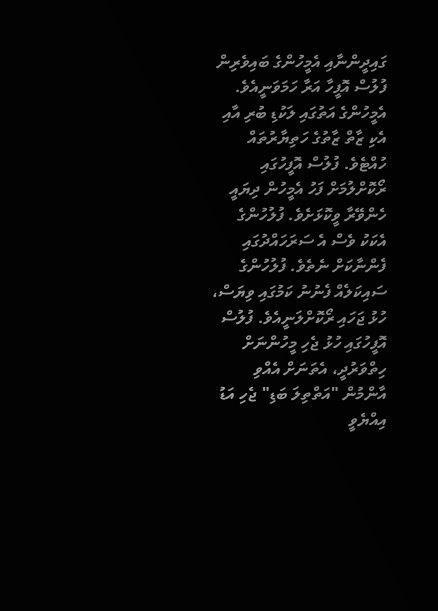ގައިދީންނާއި އެމީހުންގެ ބައިވެރިން ފުލުސް އޮފީހާ އަރާ ހަމަވަނީއެވެ.
އެމީހުންގެ އަތުގައި ލަކުޑި ބުރި އާއި އެކި ޒާތް ޒާތުގެ ހަތިޔާރުތައް ހުއްޓެވެ. ފުލުސް އޮފީހުގައި ރޯކޮށްލުމަށް ފަހު އެމީހުން ދިޔައީ ހެންވޭރާ ވީކޮޅަށެވެ. ފުލުހުންގެ އެކަކު ވެސް އެ ސަރަހައްދުގައި ފެންނާކަށް ނެތެވެ. ފުލުހުންގެ ސައިކަލެއް ފެނުނު ކަމުގައި ވިޔަސް، ހުޅު ޖަހައި ރޯކޮށްލަނީއެވެ. ފުލުސް އޮފީހުގައި ހުޅު ޖެހި މީހުންނަށް ހިތްވަރުދީ، އެތަނަށް އެއްވި އާންމުން "އަތްތިލަ ބަޑި" ޖެހި އަޑު އިއްޔެވީ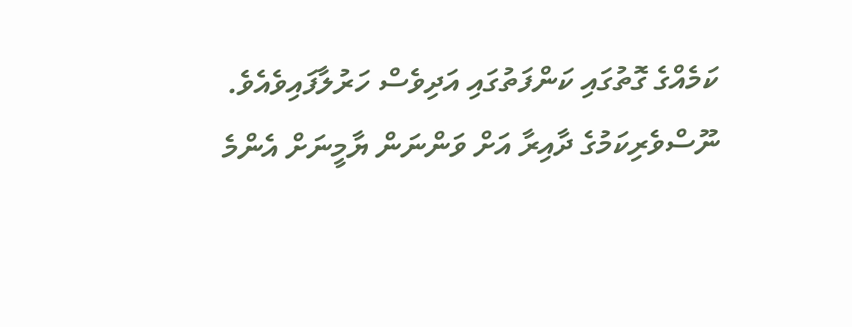ކަމެއްގެ ގޮތުގައި ކަންފަތުގައި އަދިވެސް ހަރުލާފައިވެއެވެ.
ނޫސްވެރިކަމުގެ ދާއިރާ އަށް ވަންނަން ޔާމީނަށް އެންމެ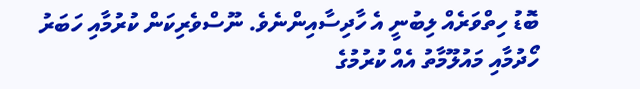ބޮޑު ހިތްވަރެއް ލިބުނީ އެ ހާދިސާއިންނެވެ. ނޫސްވެރިކަން ކުރުމާއި ހަބަރު ހޯދުމާއި މައުލޫމާތު އެއް ކުރުމުގެ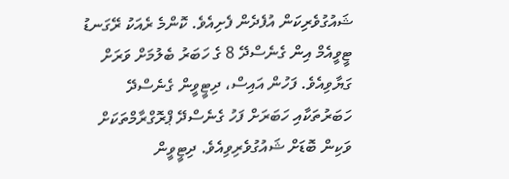ޝައުގުވެރިކަން އުފެދެން ފެށިއެވެ. ކޮންމެ ރެއަކު ރޭގަނޑު ޓީވީއެމް އިން ގެނެސްދޭ 8 ގެ ހަބަރު ބެލުމަށް ވަރަށް ގަޔާވިއެވެ. ފަހުން އައިސް، ދިޓީވީން ގެނެސްދޭ ހަބަރުތަކާއި ހަބަރަށް ފަހު ގެނެސްދޭ ޕްރޮގްރާމްތަކަށް ވަކިން ބޮޑަށް ޝައުގުވެރިވިއެވެ. ދިޓީވީން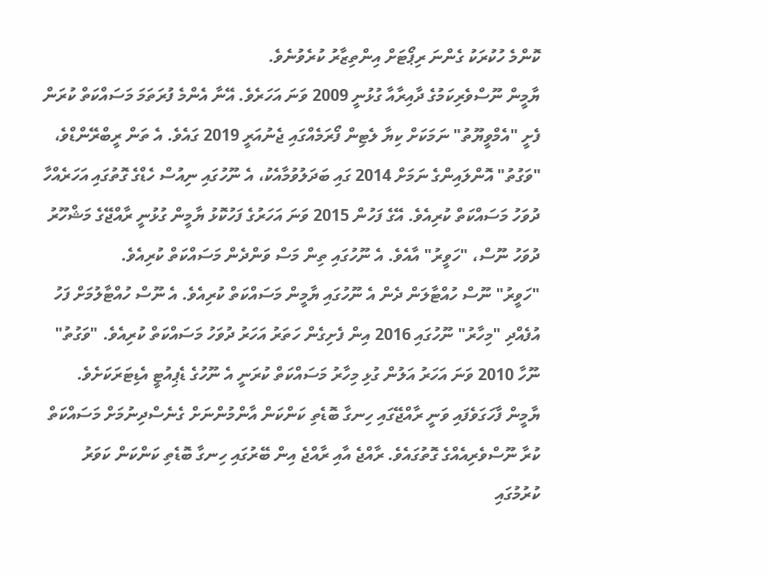ކޮންމެ ހުކުރަކު ގެންނަ ރިޕޯޓަށް އިންތިޒާރު ކުރެވުނެވެ.
ޔާމީން ނޫސްވެރިކަމުގެ ދާއިރާއާ ގުޅުނީ 2009 ވަނަ އަހަރެވެ. އޭނާ އެންމެ ފުރަތަމަ މަސައްކަތް ކުރަން ފެށީ "އެމްވީޔޫތު" ނަމަކަށް ކިޔާ ލެޓިން ފޯރަމެއްގައި ޖެނުއަރީ 2019 ގައެވެ. އެ ތަން ރީބްރޭންޑްވެ، "ވަގުތު" އޮންލައިންގެ ނަމަށް 2014 ގައި ބަދަލުވުމާއެކު، އެ ނޫހުގައި ނިއުސް ހެޑްގެ ގޮތުގައި އަހަރެއްހާ ދުވަހު މަސައްކަތް ކުރިއެވެ. އޭގެ ފަހުން 2015 ވަނަ އަހަރުގެ ފަހުކޮޅު ޔާމީން ގުޅުނީ ރާއްޖޭގެ މަޝްހޫރު ދުވަހު ނޫސް، "ހަވީރު" އާއެވެ. އެ ނޫހުގައި ތިން މަސް ވަންދެން މަސައްކަތް ކުރިއެވެ.
"ހަވީރު" ނޫސް ހުއްޓާލަން ދެން އެ ނޫހުގައި ޔާމީން މަސައްކަތް ކުރިއެވެ. އެ ނޫސް ހުއްޓާލުމަށް ފަހު އުފެއްދި "މިހާރު" ނޫހުގައި 2016 އިން ފެށިގެން ހަތަރު އަހަރު ދުވަހު މަސައްކަތް ކުރިއެވެ. "ވަގުތު" ނޫހާ 2010 ވަނަ އަހަރު އަލުން ގުޅި މިހާރު މަސައްކަތް ކުރަނީ އެ ނޫހުގެ ޑެޕިއުޓީ އެޑިޓަރަކަށެވެ.
ޔާމީން ފާހަގަވެފައި ވަނީ ރާއްޖޭގައި ހިނގާ ބޮޑެތި ކަންކަން އާންމުންނަށް ގެނެސްދިނުމަށް މަސައްކަތް ކުރާ ނޫސްވެރިއެއްގެ ގޮތުގައެވެ. ރާއްޖެ އާއި ރާއްޖެ އިން ބޭރުގައި ހިނގާ ބޮޑެތި ކަންކަން ކަވަރު ކުރުމުގައި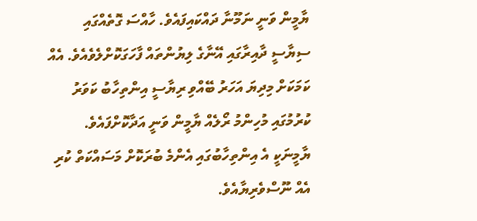ޔާމީން ވަނީ ނަމޫނާ ދައްކައިފައެވެ. ހާއްސަ ގޮތެއްގައި ސިޔާސީ ދާއިރާގައި އޭނާގެ ލިޔުންތައް ފާހަގަކޮށްލެވެއެވެ. އެއް ކަމަކަށް މިދިޔަ އަހަރު ބޭއްވި ރިޔާސީ އިންތިހާބު ކަވަރު ކުރުމުގައި މުހިންމު ރޯލެއް ޔާމީން ވަނީ އަދާކޮށްފައެވެ. ޔާމީނަކީ އެ އިންތިހާބުގައި އެންމެ ބުރަކޮށް މަސައްކަތް ކުރި އެއް ނޫސްވެރިޔާއެވެ.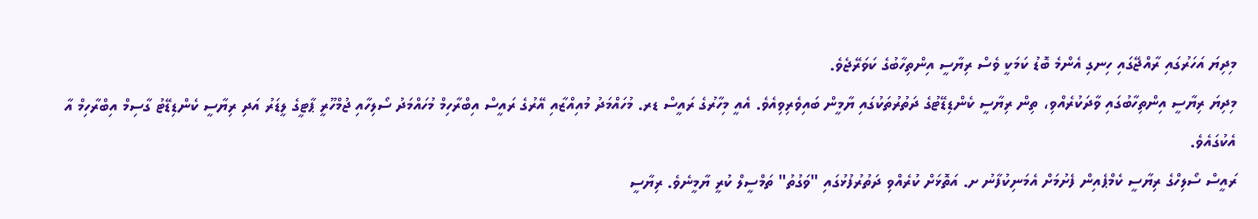މިދިޔަ އަހަރުގައި ރާއްޖޭގައި ހިނގި އެންމެ ބޮޑު ކަމަކީ ވެސް ރިޔާސީ އިންތިހާބުގެ ކަވަރޭޖެވެ.
މިދިޔަ ރިޔާސީ އިންތިހާބުގައި ވާދަކުރެއްވި، ތިން ރިޔާސީ ކެންޑިޑޭޓުގެ ދަތުރުތަކުގައި ޔާމީން ބައިވެރިވިއެވެ. އެއީ މިހާރުގެ ރައީސް ޑރ. މުހައްމަދު މުއިއްޒާއި އޭރުގެ ރައީސް އިބްރާހިމް މުހައްމަދު ސޯލިހާއި ޖުމްހޫރީ ޕާޓީގެ ލީޑަރު އަދި ރިޔާސީ ކެންޑިޑޭޓު ގާސިމް އިބްރާހިމް އާ އެކުގައެވެ.
ރައީސް ސޯލިހްގެ ރިޔާސީ ކެމްޕެއިން ފެށުމަށް އެމަނިކުފާނު ށ. އަތޮޅަށް ކުރެއްވި ދަތުރުފުޅުގައި "ވަގުތު" ތަމްސީލް ކުރީ ޔާމީނެވެ. ރިޔާސީ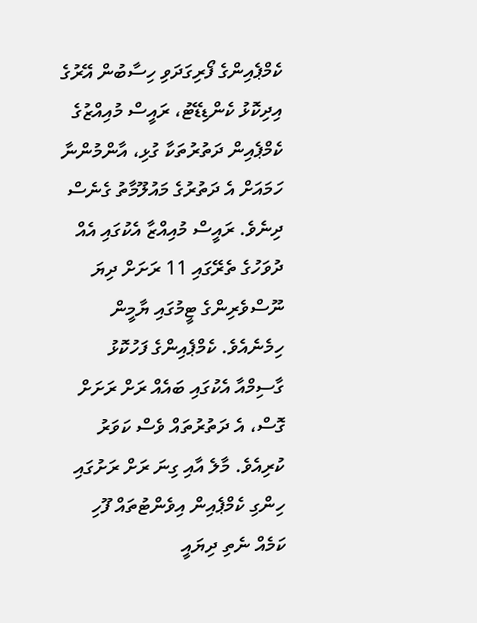ކެމްޕެއިންގެ ފޯރިގަދަވި ހިސާބުން އޭރުގެ އިދިކޮޅު ކެންޑިޑޭޓު، ރައީސް މުއިއްޒުގެ ކެމްޕެއިން ދަތުރުތަކާ ގުޅި، އާންމުންނާ ހަމައަށް އެ ދަތުރުގެ މައުލޫމާތު ގެނެސް ދިނެވެ. ރައީސް މުއިއްޒާ އެކުގައި އެއް ދުވަހުގެ ތެރޭގައި 11 ރަށަށް ދިޔަ ނޫސްވެރިންގެ ޓީމުގައި ޔާމީން ހިމެނެއެވެ. ކެމްޕެއިންގެ ފަހުކޮޅު ގާސިމްއާ އެކުގައި ބައެއް ރަށް ރަށަށް ގޮސް، އެ ދަތުރުތައް ވެސް ކަވަރު ކުރިއެވެ. މާލެ އާއި ގިނަ ރަށް ރަށުގައި ހިންގި ކެމްޕެއިން އިވެންޓުތައް ފޫހި ކަމެއް ނެތި ދިޔައީ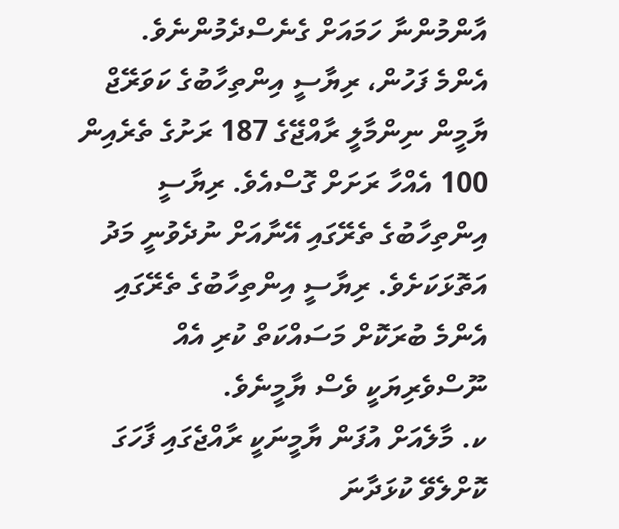އާންމުންނާ ހަމައަށް ގެނެސްދެމުންނެވެ.
އެންމެ ފަހުން، ރިޔާސީ އިންތިހާބުގެ ކަވަރޭޖް ޔާމީން ނިންމާލީ ރާއްޖޭގެ 187 ރަށުގެ ތެރެއިން 100 އެއްހާ ރަށަށް ގޮސްއެވެ. ރިޔާސީ އިންތިހާބުގެ ތެރޭގައި އޭނާއަށް ނުދެވުނީ މަދު އަތޮޅަކަށެވެ. ރިޔާސީ އިންތިހާބުގެ ތެރޭގައި އެންމެ ބުރަކޮށް މަސައްކަތް ކުރި އެއް ނޫސްވެރިޔަކީ ވެސް ޔާމީނެވެ.
ކ. މާލެއަށް އުފަން ޔާމީނަކީ ރާއްޖެގައި ފާހަގަ ކޮށްލެވޭ ކުޅަދާނަ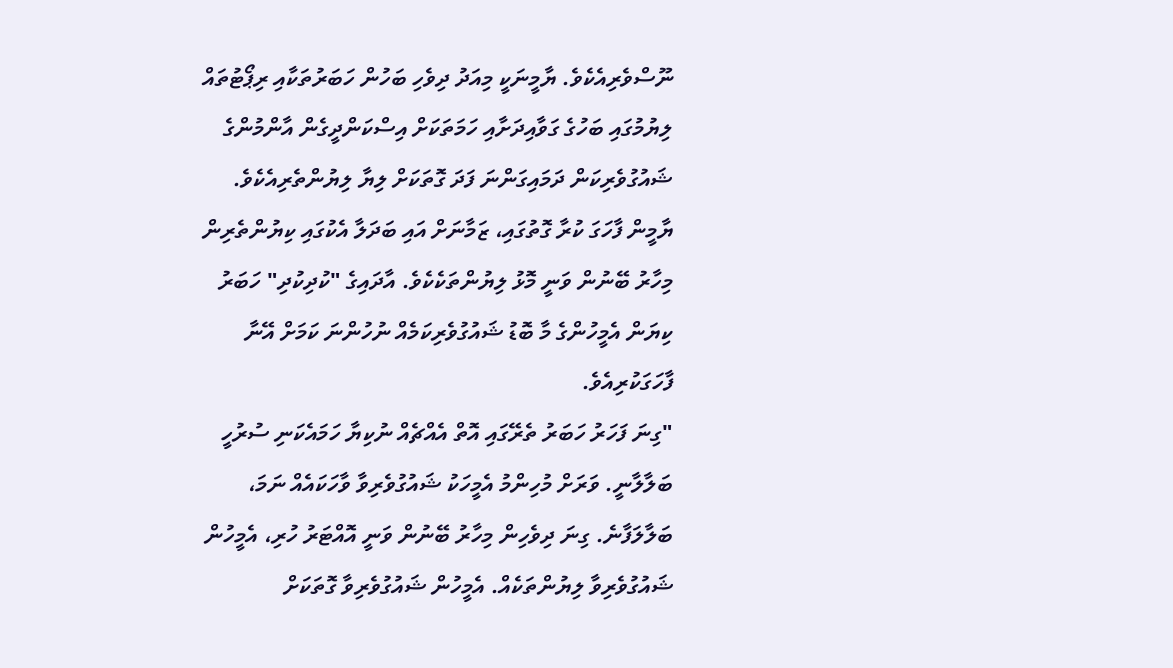ނޫސްވެރިއެކެވެ. ޔާމީނަކީ މިއަދު ދިވެހި ބަހުން ހަބަރުތަކާއި ރިޕޯޓުތައް ލިޔުމުގައި ބަހުގެ ގަވާއިދަށާއި ހަމަތަކަށް އިސްކަންދީގެން އާންމުންގެ ޝައުގުވެރިކަން ދަމައިގަންނަ ފަދަ ގޮތަކަށް ލިޔާ ލިޔުންތެރިއެކެވެ. ޔާމީން ފާހަގަ ކުރާ ގޮތުގައި، ޒަމާނަށް އައި ބަދަލާ އެކުގައި ކިޔުންތެރިން މިހާރު ބޭނުން ވަނީ މޮޅު ލިޔުންތަކެކެވެ. އާދައިގެ "ކުދިކުދި" ހަބަރު ކިޔަން އެމީހުންގެ މާ ބޮޑު ޝައުގުވެރިކަމެއް ނުހުންނަ ކަމަށް އޭނާ ފާހަގަކުރިއެވެ.
"ގިނަ ފަހަރު ހަބަރު ތެރޭގައި އޮތް އެއްޗެއް ނުކިޔާ ހަމައެކަނި ސުރުހީ ބަލާލާނީ. ވަރަށް މުހިންމު އެމީހަކު ޝައުގުވެރިވާ ވާހަކައެއް ނަމަ، ބަލާލަފާނެ. ގިނަ ދިވެހިން މިހާރު ބޭނުން ވަނީ އޮއްޓަރު ހުރި، އެމީހުން ޝައުގުވެރިވާ ލިޔުންތަކެއް. އެމީހުން ޝައުގުވެރިވާ ގޮތަކަށް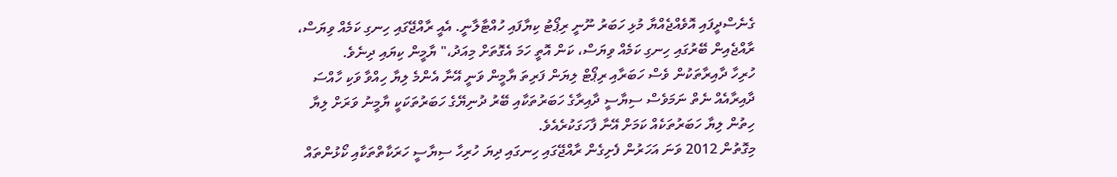ގެނެސްދީފައި އޮވެއްޖެއްޔާ މުޅި ހަބަރު ނޫނީ ރިޕޯޓު ކިޔާފައި ހުއްޓާލާނީ. އެއީ ރާއްޖޭގައި ހިނގި ކަމެއް ވިޔަސް، ރާއްޖެއިން ބޭރުގައި ހިނގި ކަމެއް ވިޔަސް، ކަން އޮތީ ހަމަ އެގޮތަށް މިއަދު،" ޔާމީން ކިޔައި ދިނެވެ.
ހުރިހާ ދާއިރާތަކުން ވެސް ހަބަރާއި ރިޕޯޓް ލިޔަން ފަރިތަ ޔާމީން ވަނީ އޭނާ އެންމެ ލިޔާ ހިއްވާ ވަކި ހާއްސަ ދާއިރާއެއް ނެތް ނަމަވެސް ސިޔާސީ ދާއިރާގެ ހަބަރުތަކާއި ބޭރު ދުނިޔޭގެ ހަބަރުތަކަކީ ޔާމީނު ވަރަށް ލިޔާ ހިތުން ލިޔާ ހަބަރުތަކެއް ކަމަށް އޭނާ ފާހަގަކުރެއެވެ.
މިގޮތުން 2012 ވަނަ އަހަރުން ފެށިގެން ރާއްޖޭގައި ހިނގައި ދިޔަ ހުރިހާ ސިޔާސީ ހަރަކާތްތަކާއި ކޯޅުންތައް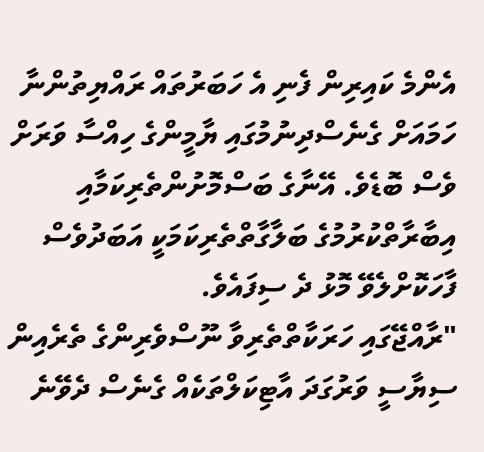އެންމެ ކައިރިން ފެނި އެ ހަބަރުތައް ރައްޔިތުންނާ ހަމައަށް ގެނެސްދިނުމުގައި ޔާމީންގެ ހިއްސާ ވަރަށް ވެސް ބޮޑެވެ. އޭނާގެ ބަސްމޮށުންތެރިކަމާއި އިބާރާތްކުރުމުގެ ބަލާގާތްތެރިކަމަކީ އަބަދުވެސް ފާހަކޮށްލެވޭ މޮޅު ދެ ސިފައެވެ.
"ރާއްޖޭގައި ހަރަކާތްތެރިވާ ނޫސްވެރިންގެ ތެރެއިން ސިޔާސީ ވަރުގަދަ އާޓިކަލްތަކެއް ގެނެސް ދެވޭނެ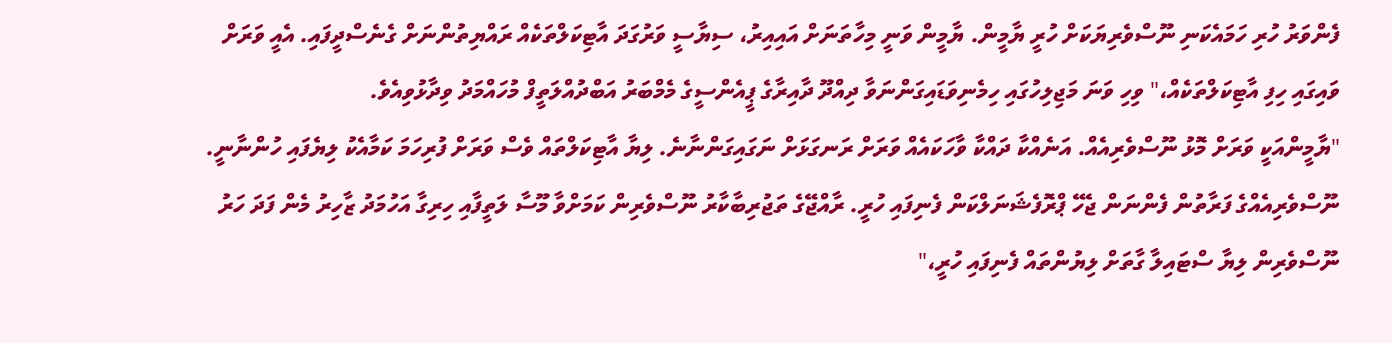ފެންވަރު ހުރި ހަމައެކަނި ނޫސްވެރިޔަކަށް ހުރީ ޔާމީން. ޔާމީން ވަނީ މިހާތަނަށް އައިއިރު، ސިޔާސީ ވަރުގަދަ އާޓިކަލްތަކެއް ރައްޔިތުންނަށް ގެނެސްދީފައި. އެއީ ވަރަށް ވައިގައި ހިފި އާޓިކަލްތަކެއް،" ވިހި ވަނަ މަޖިލިހުގައި ހިމެނިވަޑައިގަންނަވާ ދިއްދޫ ދާއިރާގެ ޕީއެންސީގެ މެމްބަރު އަބްދުއްލަތީފް މުހައްމަދު ވިދާޅުވިއެވެ.
"ޔާމީންއަކީ ވަރަށް މޮޅު ނޫސްވެރިއެއް. އަނެއްކާ ދައްކާ ވާހަކައެއް ވަރަށް ރަނގަޅަށް ނަގައިގަންނާނެ. ލިޔާ އާޓިކަލްތައް ވެސް ވަރަށް ފުރިހަމަ ކަމާއެކު ލިޔެފައި ހުންނާނީ. ނޫސްވެރިއެއްގެ ފަރާތުން ފެންނަން ޖެހޭ ޕްރޮފެޝަނަލްކަން ފެނިފައި ހުރީ. ރާއްޖޭގެ ތަޖުރިބާކާރު ނޫސްވެރިން ކަމަށްވާ މޫސާ ލަތީފާއި ހިރިގާ އަހުމަދު ޒާހިރު މެން ފަދަ ހަރު ނޫސްވެރިން ލިޔާ ސްޓައިލާ ގާތަށް ލިޔުންތައް ފެނިފައި ހުރީ،"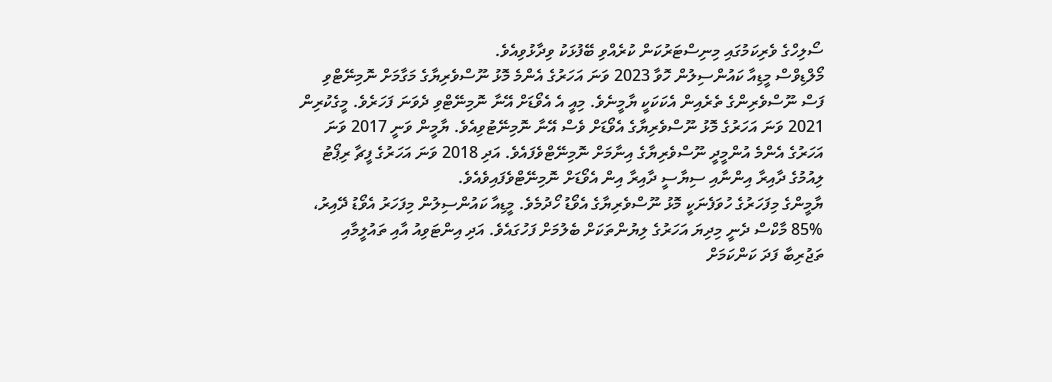ސޯލިހްގެ ވެރިކަމުގައި މިނިސްޓަރުކަން ކުރެއްވި ބޭފުޅަކު ވިދާޅުވިއެވެ.
މޯލްޑިވްސް މީޑިއާ ކައުންސިލުން ހޮވާ 2023 ވަނަ އަހަރުގެ އެންމެ މޮޅު ނޫސްވެރިޔާގެ މަގާމަށް ނޮމިނޭޓްވި ފަސް ނޫސްވެރިންގެ ތެރެއިން އެކަކަކީ ޔާމީނެވެ. މިއީ އެ އެވޯޑަށް އޭނާ ނޮމިނޭޓްވި ދެވަނަ ފަހަރެވެ. މީގެކުރިން 2021 ވަނަ އަހަރުގެ މޮޅު ނޫސްވެރިޔާގެ އެވޯޑަށް ވެސް އޭނާ ނޮމިނޭޓުވިއެވެ. ޔާމީން ވަނީ 2017 ވަނަ އަހަރުގެ އެންމެ އުންމީދީ ނޫސްވެރިޔާގެ އިނާމަށް ނޮމިނޭޓްވެފައެވެ. އަދި 2018 ވަނަ އަހަރުގެ ފީޗާ ރިޕޯޓު ލިއުމުގެ ދާއިރާ އިންނާއި ސިޔާސީ ދާއިރާ އިން އެވޯޑަށް ނޮމިނޭޓްވެފައިވެއެވެ.
ޔާމީންގެ މިފަހަރުގެ ހުވަފެނަކީ މޮޅު ނޫސްވެރިޔާގެ އެވޯޑު ހޯދުމެވެ. މީޑިއާ ކައުންސިލުން މިފަހަރު އެވޯޑު ދޭއިރު، %85 މާކްސް ދެނީ މިދިޔަ އަހަރުގެ ލިޔުންތަކަށް ބެލުމަށް ފަހުގައެވެ. އަދި އިންޓަވިއު އާއި ތައުލީމާއި ތަޖުރިބާ ފަދަ ކަންކަމަށް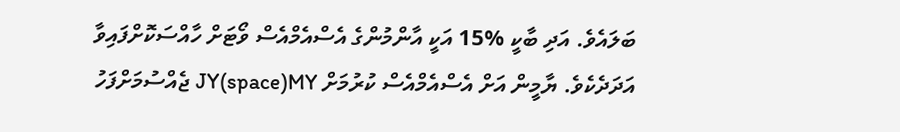ބަލައެވެ. އަދި ބާކީ %15 އަކީ އާންމުންގެ އެސްއެމްއެސް ވޯޓަށް ހާއްސަކޮށްފައިވާ އަދަދެކެވެ. ޔާމީން އަށް އެސްއެމްއެސް ކުރުމަށް JY(space)MY ޖެއްސުމަށްފަހު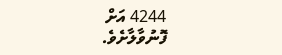4244 އަށް ފޮނުވާލާށެވެ.